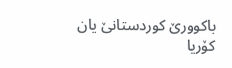باكوورێ كوردستانێ یان كۆریا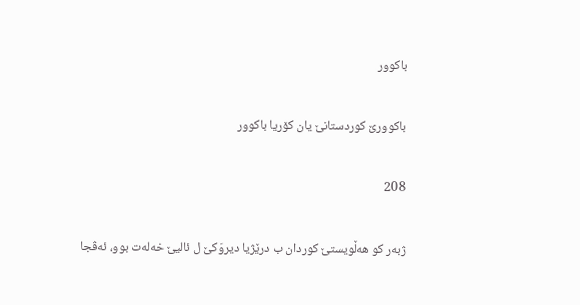باكوور

باكوورێ كوردستانێ یان كۆریا باكوور

208

ژبه‌ر كو هه‌ڵویستێ كوردان ب درێژیا دیروَكێ ل ئالیێ خه‌له‌ت بوو، ئه‌ڤجا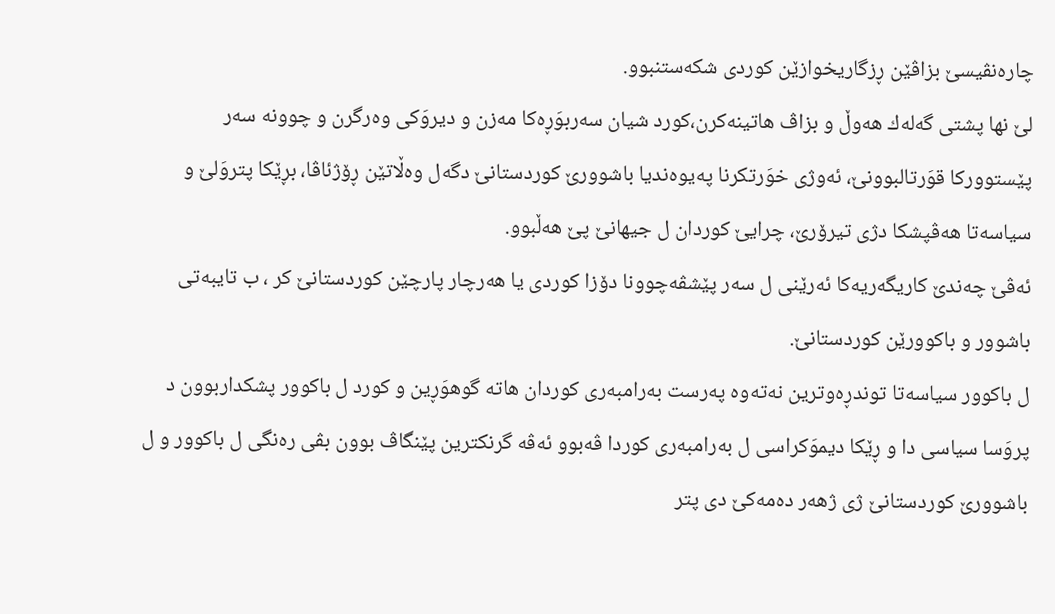چاره‌نڤیسێ بزاڤێن ڕزگاریخوازێن كوردی شكه‌ستنبوو.
لێ نها پشتی گه‌له‌ك هه‌وڵ و بزاڤ هاتینه‌كرن،كورد شیان سه‌ربوَڕه‌كا مه‌زن و دیروَكی وه‌رگرن و چوونه‌ سه‌ر پێستووركا قوَرتالبوونێ، ئه‌وژی خوَرتكرنا په‌یوه‌ندیا باشوورێ كوردستانێ دگه‌ل وه‌ڵاتێن ڕۆژئاڤا، بڕێكا پتروَلێ و سیاسه‌تا هه‌ڤپشكا دژی تیرۆرێ، چرایێ كوردان ل جیهانێ پێ هه‌ڵبوو.
ئه‌ڤێ چه‌ندێ كاریگه‌ریه‌كا ئه‌رێنی ل سه‌ر پێشڤه‌چوونا دۆزا كوردی یا هه‌رچار پارچێن كوردستانێ كر ، ب تایبه‌تی باشوور و باكوورێن كوردستانێ.
ل باكوور سیاسه‌تا توندڕه‌وترین نه‌ته‌وه‌ په‌رست به‌رامبه‌ری كوردان هاته‌ گوهوَڕین و كورد ل باكوور پشكداربوون د پروَسا سیاسی دا و ڕێكا دیموَكراسی ل به‌رامبه‌ری كوردا ڤه‌بوو ئه‌ڤه‌ گرنكترین پێنگاڤ بوون بڤی ره‌نگی ل باكوور و ل باشوورێ كوردستانێ ژی ژهه‌ر ده‌مه‌كێ دی پتر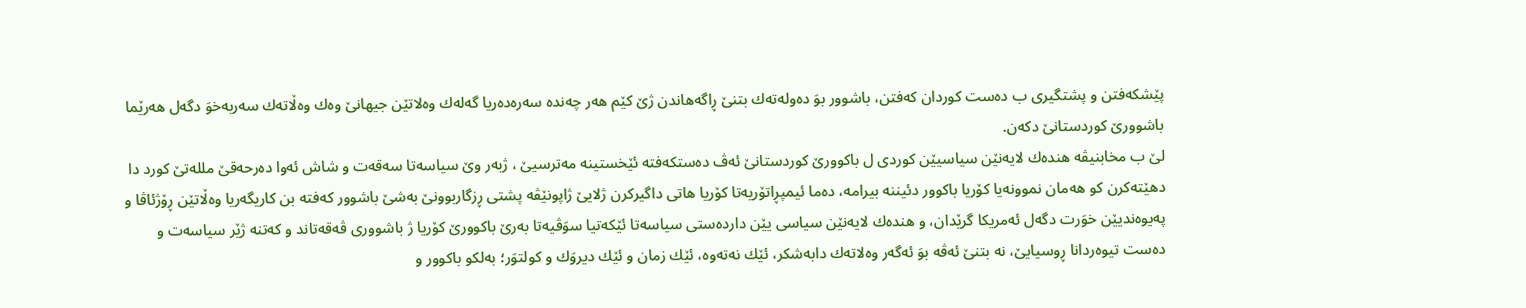پێشكه‌فتن و پشتگیری ب ده‌ست كوردان كه‌فتن، باشوور بوَ ده‌وله‌ته‌ك بتنێ ڕاگه‌هاندن ژێ كێم هه‌ر چه‌نده‌ سه‌ره‌ده‌ریا گه‌له‌ك وه‌لاتێن جیهانێ وه‌ك وه‌ڵاته‌ك سه‌ربه‌خوَ دگه‌ل هه‌رێما باشوورێ كوردستانێ دكه‌ن.
لێ ب مخابنیڤه‌ هنده‌ك لایه‌نێن سیاسیێن كوردی ل باكوورێ كوردستانێ ئه‌ڤ ده‌ستكه‌فته‌ ئێخستینه‌ مه‌ترسیێ ، ژبه‌ر وێ سیاسه‌تا سه‌قه‌ت و شاش ئه‌وا ده‌رحه‌قێ ملله‌تێ كورد دا دهێته‌كرن كو هه‌مان نموونه‌یا كۆریا باكوور دئیننه‌ بیرامه‌، ده‌ما ئیمپڕاتۆریه‌تا كۆریا هاتی داگیركرن ژلایێ ژاپونێڤه‌ پشتی ڕزگاربوونێ به‌شێ باشوور كه‌فته‌ بن كاریگه‌ریا وه‌ڵاتێن ڕۆژئاڤا و په‌یوه‌ندیێن خوَرت دگه‌ل ئه‌مریكا گرێدان، و هنده‌ك لایه‌نێن سیاسی یێن دارده‌ستی سیاسه‌تا ئێكه‌تیا سوَڤیه‌تا به‌رێ باكوورێ كۆریا ژ باشووری ڤه‌قه‌تاند و كه‌تنه‌ ژێر سیاسه‌ت و ده‌ست تیوه‌ردانا ڕوسیایێ، نه‌ بتنێ ئه‌ڤه‌ بوَ ئه‌گه‌ر وه‌لاته‌ك دابه‌شكر، ئێك نه‌ته‌وه‌، ئێك زمان و ئێك دیروَك و كولتوَر؛ به‌لكو باكوور و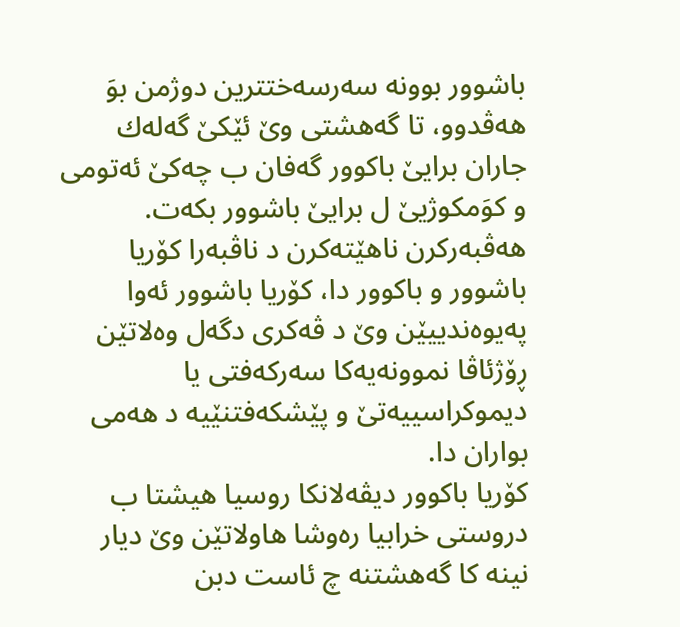باشوور بوونه‌ سه‌رسه‌ختترین دوژمن بوَ هه‌ڤدوو، تا گه‌هشتی وێ ئێكێ گه‌له‌ك جاران برایێ باكوور گه‌فان ب چه‌كێ ئه‌تومی و كوَمكوژیێ ل برایێ باشوور بكه‌ت.
هه‌ڤبه‌ركرن ناهێته‌كرن د ناڤبه‌را كۆریا باشوور و باكوور دا، كۆریا باشوور ئه‌وا په‌یوه‌ندییێن وێ د ڤه‌كری دگه‌ل وه‌لاتێن ڕۆژئاڤا نموونه‌یه‌كا سه‌ركه‌فتی یا دیموكراسییه‌تێ و پێشكه‌فتنێیه‌ د هه‌می بواران دا.
كۆریا باكوور دیڤه‌لانكا روسیا هیشتا ب دروستی خرابیا ره‌وشا هاولاتێن وێ دیار نینه‌ كا گه‌هشتنه‌ چ ئاست دبن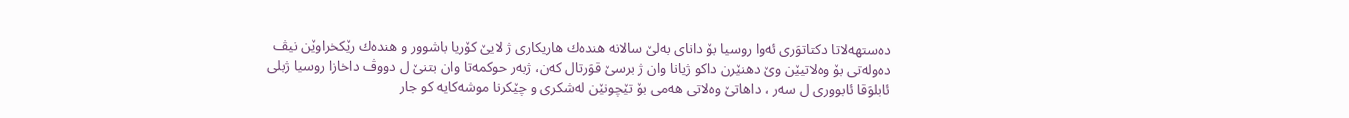ده‌ستهه‌لاتا دكتاتوَری ئه‌وا روسیا بۆ دانای به‌لێ سالانه‌ هنده‌ك هاریكاری ژ لایێ كۆریا باشوور و هنده‌ك رێكخراوێن نیڤ ده‌وله‌تی بۆ وه‌لاتیێن وێ دهنێرن داكو ژیانا وان ژ برسێ قوَرتال كه‌ن، ژبه‌ر حوكمه‌تا وان بتنێ ل دووڤ داخازا روسیا ژبلی ئابلوَقا ئابووری ل سه‌ر ، داهاتێ وه‌لاتی هه‌می بۆ تێچونێن له‌شكری و چێكرنا موشه‌كایه‌ كو جار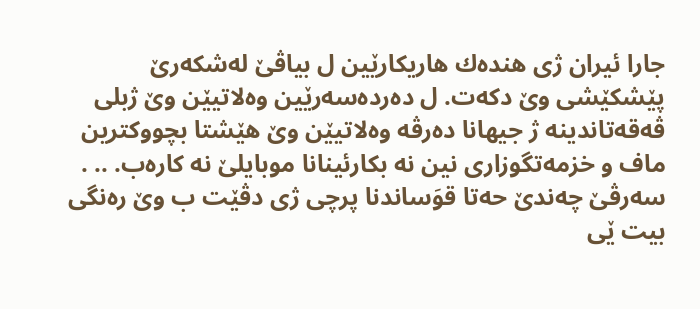جارا ئیران ژی هنده‌ك هاریكارێین ل بیاڤێ له‌شكه‌رێ پێشكێشی وێ دكه‌ت. ل ده‌رده‌سه‌رێین وه‌لاتیێن وێ ژبلی ڤه‌قه‌تاندینه‌ ژ جیهانا ده‌رڤه‌ وه‌لاتیێن وێ هێشتا بچووكترین ماف و خزمه‌تگوزاری نین نه‌ بكارئینانا موبایلێ نه‌ كاره‌ب. .. . سه‌رڤێ چه‌ندێ حه‌تا قوَساندنا پرچی ژی دڤێت ب وێ ره‌نگی بیت ێی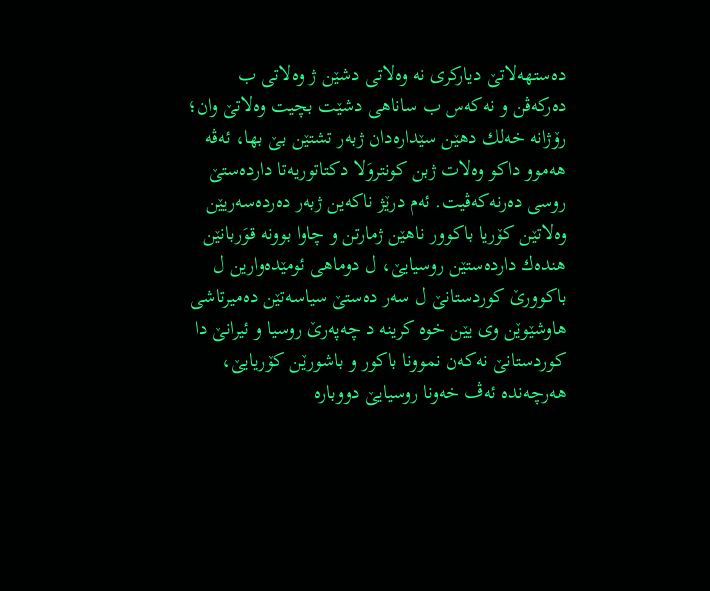ده‌ستهه‌لاتێ دیاركری نه‌ وه‌لاتی دشێن ژ وه‌لاتی ب ده‌ركه‌ڤن و نه‌كه‌س ب ساناهی دشێت بچیت وه‌لاتێ وان؛ رۆژانه‌ خه‌لك دهێن سێداره‌دان ژبه‌ر تشتێن بێ بها، ئه‌ڤه‌ هه‌موو داكو وه‌لات ژبن كونتروَلا دكتاتوریه‌تا دارده‌ستێ روسی ده‌رنه‌كه‌ڤیت. ئه‌م درێژ ناكه‌ین ژبه‌ر ده‌رده‌سه‌ریێن وه‌لاتێن كۆریا باكوور ناهێن ژمارتن و چاوا بوونه‌ قوَربانێن هنده‌ك دارده‌ستێن روسیایێ، ل دوماهی ئومێده‌وارین ل باكوورێ كوردستانێ ل سه‌ر ده‌ستێ سیاسه‌تێن ده‌میرتاشی هاوشێوێن وی یێن خوه‌ كرینه‌ د چه‌په‌رێ روسیا و ئیرانێ دا كوردستانێ نه‌كه‌ن نموونا باكور و باشورێن كۆریایێ، هه‌رچه‌نده‌ ئه‌ڤ خه‌ونا روسیایێ دووباره‌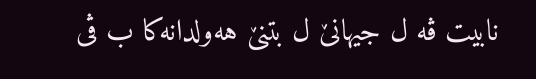نابیت ڤه‌ ل جیهانێ ل بتنێ هه‌ولدانه‌كا ب ڤی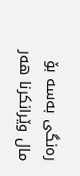ره‌نگی به‌سه‌ بۆ مال وێرانكرنا هه‌ر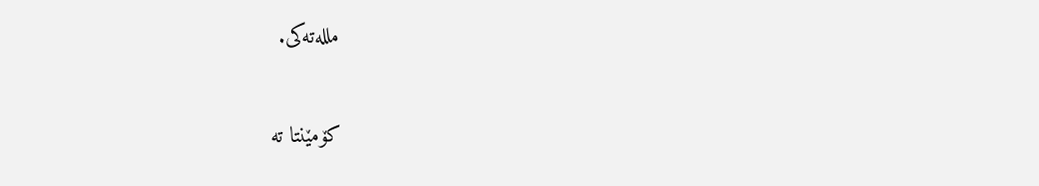ملله‌ته‌كی.

کۆمێنتا تە